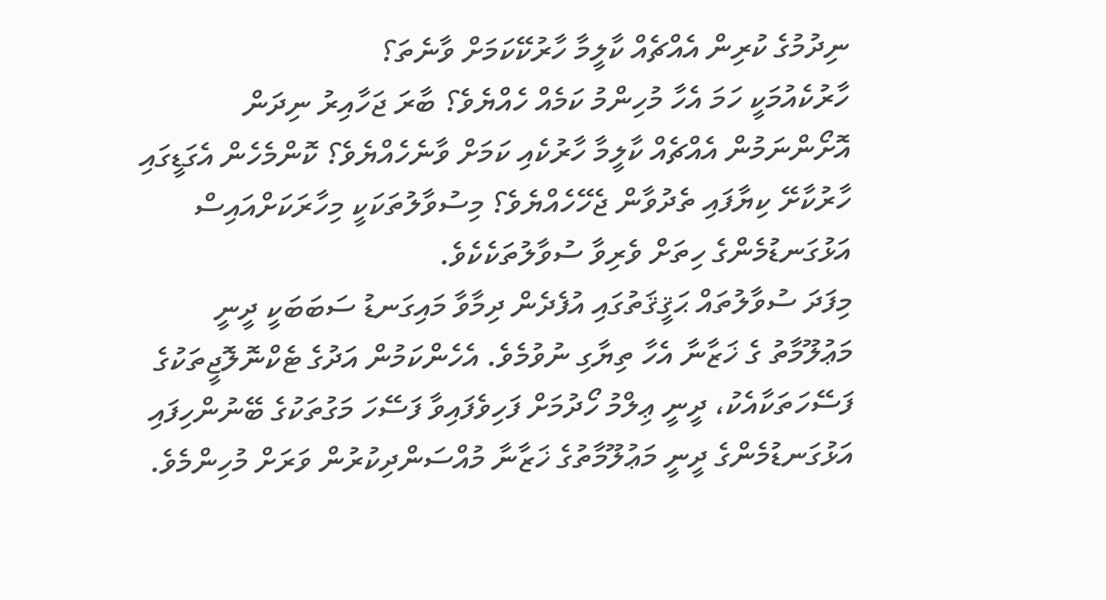ނިދުމުގެ ކުރިން އެއްޗެއް ކާލީމާ ހާރުކޭކަމަށް ވާނެތަ؟
ހާރުކެއުމަކީ ހަމަ އެހާ މުހިންމު ކަމެއް ހެއްޔެވެ؟ ބާރަ ޖަހާއިރު ނިދަން އޮށޯންނަމުން އެއްޗެއް ކާލީމާ ހާރުކެއި ކަމަށް ވާނެހެއްޔެވެ؟ ކޮންމެހެން އެގަޑީގައި ހާރުކާށޭ ކިޔާފައި ތެދުވާން ޖެހޭހެއްޔެވެ؟ މިސުވާލުތަކަކީ މިހާރަކަށްއައިސް އަޅުގަނޑުމެންގެ ހިތަށް ވެރިވާ ސުވާލުތަކެކެވެ.
މިފަދަ ސުވާލުތައް ޙަޤީޤަތުގައި އުފެދެން ދިމާވާ މައިގަނޑު ސަބަބަކީ ދީނީ މަޢުލޫމާތު ގެ ޚަޒާނާ އެހާ ތިޔާގި ނުވުމެވެ. އެހެންކަމުން އަދުގެ ޓެކްނޮލޮޖީތަކުގެ ފަސޭހަތަކާއެކު، ދީނީ ޢިލްމު ހޯދުމަށް ފަހިވެފައިވާ ފަސޭހަ މަގުތަކުގެ ބޭނުންހިފައި އަޅުގަނޑުމެންގެ ދީނީ މަޢުލޫމާތުގެ ޚަޒާނާ މުއްސަންދިކުރުން ވަރަށް މުހިންމެވެ.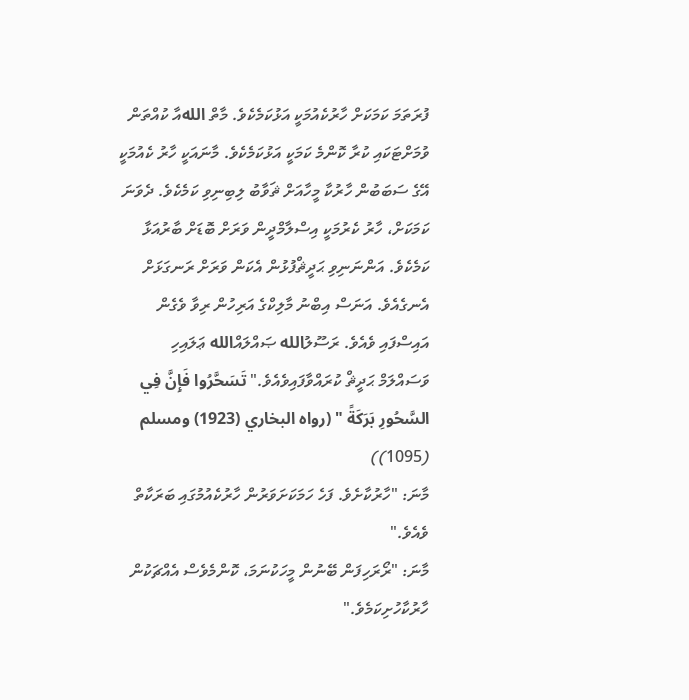ފުރަތަމަ ކަމަކަށް ހާރުކެއުމަކީ އަޅުކަމެކެވެ. މާތް اللهއާ ކުއްތަން ވުމަށްޓަކައި ކުރާ ކޮންމެ ކަމަކީ އަޅުކަމެކެވެ. މާނައަކީ ހާރު ކެއުމަކީ އޭގެ ސަބަބުން ހާރުކާ މީހާއަށް ޘަވާބު ލިބިނިވި ކަމެކެވެ. ދެވަނަ ކަމަކަށް، ހާރު ކެރުމަކީ އިސްލާމްދީން ވަރަށް ބޮޑަށް ބާރުއަޅާ ކަމެކެވެ. އަންނަނިވި ޙަދީޘްފުޅުން އެކަން ވަރަށް ރަނގަޅަށް އެނގެއެވެ. އަނަސް އިބްނު މާލިކްގެ އަރިހުން ރިވާ ވެގެން އައިސްފައި ވެއެވެ. ރަސޫލުالله ޞައްލައްالله ޢަލައިހި ވަސައްލަމް ޙަދީޘް ކުރައްވާފައިވެއެވެ." تَسَحَّرُوا فَإِنَّ فِي السَّحُورِ بَرَكَةً " (رواه البخاري (1923) ومسلم (1095))
މާނަ: "ހާރުކާށެވެ. ފަހެ ހަމަކަށަވަރުން ހާރުކެއުމުގައި ބަރަކާތް ވެއެވެ."
މާނަ: "ރޯރަހިފަން ބޭނުން މީހަކުނަމަ، ކޮންމެވެސް އެއްޗަކުން ހާރުކާހުށިކަމެވެ."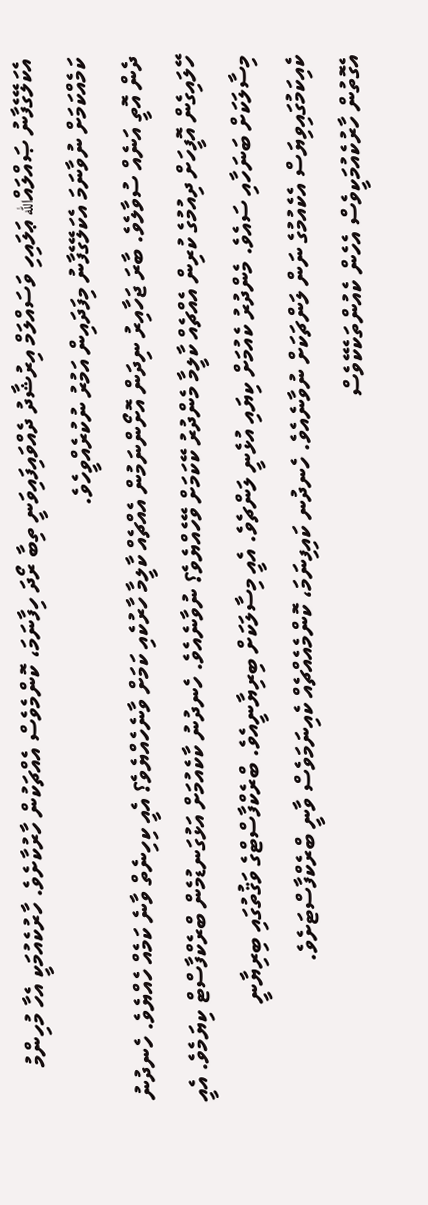އެކަލޭގެފާނު ޞައްލައްالله ޢަލައިހި ވަސައްލަމް އިރުޝާދު ދެއްވައިފައިވަނީ ތިބާ ރޯދަ ހިފާނަމަ، ކޮންމެވެސް އެއްޗަކުން ހާރުކާށެވެ. ހާރުކެއުމަކީ އެހާ މުހިންމު ކަމެއްކަމަށް ނުވާނަމަ އެކަލޭގެފާނު މިފަދައިން އަމުރު ނުކުރެއްވީހެވެ.
ދެން އޮތީ އަނެއް ސުވާލެވެ. ބާރަ ޖަހާއިރު ނިދަން އޮށޯންނަމުން އެއްޗެއް ކާލީމާ ހާރުކެއި ކަމަށް ވާނެހެއްޔެވެ؟ އެއީ ކިހިނެތް ވާނެ ކަމެއް ހެއްޔެވެ. ހެނދުނު ހޭލައިގެން އޮފީހަށް ދިއުމުގެ ކުރިން އެއްޗެއް ކާލީމާ މެންދުރު ކޭކަމަށް ވޭހެއްޔެވެ؟ ނުވާނެއެވެ. ހެނދުނު ކާކެއުމަށް އަޅުގަނޑުމެން ބްރެކްފާސްޓް ކިޔަމެވެ. އެއީ މިސާލަކަށް ބަނަހާއި ސައެވެ. މެންދުރު ކެއުމަށް ކިޔައި އުޅެނީ ލަންޗެވެ. އެއީ މިސާލަކަށް ބިރިޔާނީއެވެ. ބްރެކްފާސްޓްގެ ވަޤުތުގައި ބިރިޔާނީ ކެއިކަމުގައިވިޔަސް އެކެއުމުގެ ނަން ލަންޗަކަށް ނުވާނެއެވެ. ހެނދުނ ކައިފިނަމަ، ކޮންމެއެއްޗެއް ކެއިނަމަވެސް ވާނީ ބްރެކްފާސްޓަށެވެ.
އެގޮތުން ހާރުކެއުމަކީވެސް އެހެން ކެއުންތަކެކޭވެސް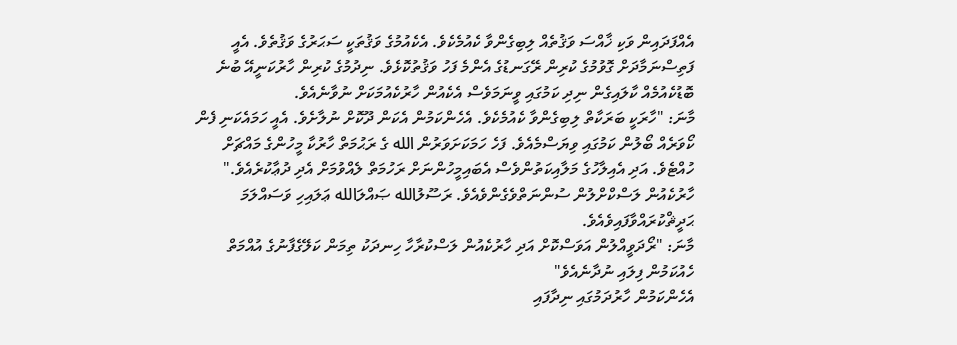އެއްފަދައިން ވަކި ޚާއްސަ ވަޤުތެއް ލިބިގެންވާ ކެއުމެކެވެ. އެކެއުމުގެ ވަޤުތަކީ ސަޙަރުގެ ވަޤުތެވެ. އެއީ ފަތިސްނަމާދަށް ގޮވުމުގެ ކުރިން ރޭގަނޑުގެ އެންމެ ފަހު ވަޤުތުކޮޅެވެ. ނިދުމުގެ ކުރިން ހާރުކަނީއޭ ބުނެ ބޮޑުކެއުމެއް ކާލައިގެން ނިދި ކަމުގައި ވީނަމަވެސް އެކެއުން ހާރުކެއުމަކަށް ނުވާނެއެވެ.
މާނަ: "ހާރަކީ ބަރަކާތް ލިބިގެންވާ ކެއުމެކެވެ. އެހެންކަމުން އެކަން ދޫކޮށް ނުލާށެވެ. އެއީ ހަމައެކަނި ފެން ކޯވަރެއް ބޯލުން ކަމުގައި ވިޔަސްމެއެވެ. ފަހެ ހަމަކަށަވަރުން الله ގެ ރަޙުމަތް ހާރުކާ މީހުންގެ މައްޗަށް ހުއްޓެވެ. އަދި އެއިލާހުގެ މަލާއިކަތުންވެސް އެބައިމީހުންނަށް ރަހުމަތް ލެއްވުމަށް އެދި ދުޢާކުރެއެވެ."
ހާރުކެއުން ލަސްކްށްލުން ސުންނަތްވެގެންވެއެވެ. ރަސޫލުالله ޞައްލަالله ޢަލައިހި ވަސައްލަމަ ޙަދީޘްކުރައްވާފައިވެއެވެ.
މާނަ: "ރޯދަވީއްލުން އަވަސްކޮށް އަދި ހާރުކެއުން ލަސްކުރާހާ ހިނދަކު ތިމަން ކަލޭގެފާނުގެ އުއްމަތް ހެއުކަމުން ފިލައި ނުދާނެއެވެ"
އެހެންކަމުން ހާރުދަމުގައި ނިދާފައި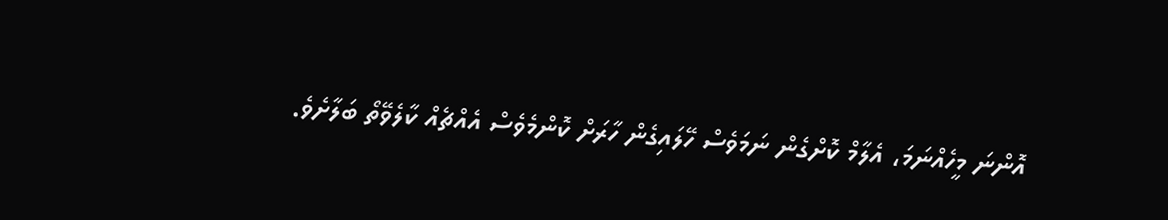އޮންނަ މީހެއްނަމަ، އެލާމް ކޮށްގެން ނަމަވެސް ހޭލައިގެން ހާރަށް ކޮންމެވެސް އެއްޗެއް ކާލެވޭތޯ ބަލާށެވެ.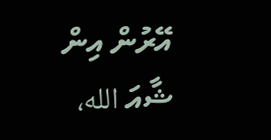އޭރުން އިން ޝާއަ الله،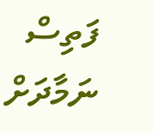ފަތިސް ނަމާދަށް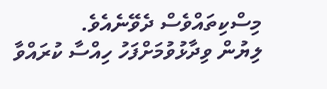މިސްކިތައްވެސް ދެވޭނެއެވެ.
ލިޔުން ވިދާޅުވުމަށްފަހު ހިއްސާ ކުރައްވާ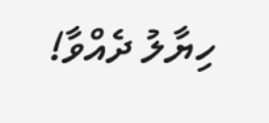ހިޔާލު ދެއްވާ!